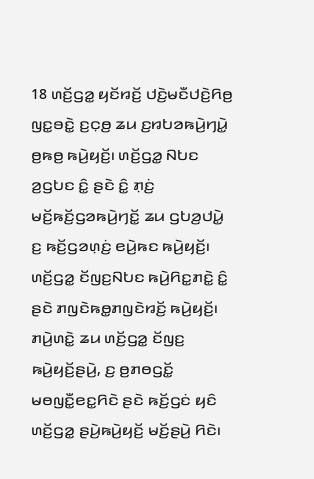18 ꤛꤢꤩ꤬ꤞꤤ꤭ ꤟꤢꤩꤙꤢꤩ꤬ ꤓꤢꤧ꤬ꤗꤢꤪꤓꤢꤧ꤬ꤖꤥ꤬ ꤜꤢ꤭ꤋꤢꤧ꤭ ꤢ꤬ꤍ꤫ꤥ꤬ ꤘꤣ ꤢ꤬ꤙꤝꤤꤒꤣꤧ꤬ꤚꤣꤧ꤭ ꤥ꤬ꤒꤥ꤬ ꤒꤣꤧ꤬ꤟꤢꤩ꤬꤯ ꤛꤢꤩ꤬ꤞꤤ꤭ ꤡꤝꤢ ꤤ꤬ꤞꤝꤢ ꤢꤨ꤭ ꤔꤢꤧ ꤢꤨ꤭ ꤊ꤫ꤢꤦ꤬ ꤗꤢꤩ꤬ꤒꤢꤩ꤬ꤞꤤꤒꤣꤧ꤬ꤚꤢꤩ꤭ ꤘꤣ ꤞꤝꤤ꤬ꤓꤣꤧ꤭ ꤢ꤬ ꤒꤢꤩ꤬ꤞꤤꤛ꤫ꤢꤦ꤬ ꤕꤣꤧ꤬ꤒꤢ ꤒꤣꤧ꤬ꤟꤢꤩ꤬꤯ ꤛꤢꤩ꤬ꤞꤤ꤭ ꤢꤩꤜꤢ꤬ꤡꤝꤢ ꤒꤣꤧ꤬ꤖꤢ꤭ꤊꤢꤧ꤭ ꤢꤨ꤭ ꤔꤢꤧ ꤊꤜꤢꤧꤒꤥ꤭ꤊꤜꤢꤧꤙꤢꤩ꤬ ꤒꤣꤧ꤬ꤟꤢꤩ꤬꤯ ꤊꤣꤧ꤬ꤛꤢꤧ꤭ ꤘꤣ ꤛꤢꤩ꤬ꤞꤤ꤭ ꤢꤩꤜꤢ꤬ ꤒꤣꤧ꤬ꤟꤢꤩ꤬ꤔꤣꤧ꤬, ꤢ꤬ ꤥ꤬ꤊꤥꤞꤢꤩ꤭ ꤗꤥꤜꤢꤪ꤭ꤕꤢ꤭ꤖꤢꤧ ꤔꤢꤧ ꤒꤢꤩ꤬ꤞꤢꤦ ꤟꤢꤨ ꤛꤢꤩ꤬ꤞꤤ꤭ ꤔꤣꤧ꤬ꤒꤣꤧ꤬ꤟꤢꤩ꤬ ꤗꤢꤩ꤬ꤔꤣꤧ꤬ ꤖꤢꤧ꤯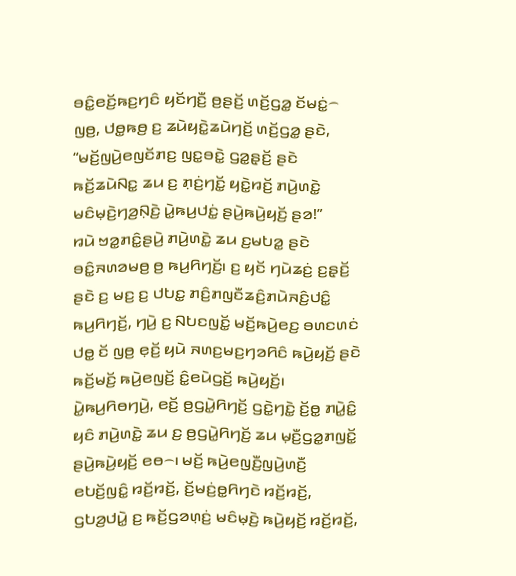ꤋꤢꤨ꤭ꤕꤢꤩ꤬ꤒꤢ꤬ꤚꤢꤨ ꤟꤢꤩꤚꤢꤪ꤬ ꤥ꤬ꤔꤢꤩ꤬ ꤛꤢꤩ꤬ꤞꤤ꤭ ꤢꤩꤗꤢꤦ꤭꤮ ꤜꤥ꤬, ꤓꤥ꤭ꤒꤥ꤬ ꤢ꤬ ꤘꤣꤧꤟꤢꤧ꤭ꤘꤣꤧꤚꤢꤩ꤬ ꤛꤢꤩ꤬ꤞꤤ꤭ ꤔꤢꤧ, “ꤗꤢꤩ꤬ꤜꤣꤧ꤬ꤕꤜꤢꤩꤊꤢ꤬ ꤜꤢ꤭ꤋꤢꤧ꤭ ꤞꤤ꤭ꤔ꤫ꤢꤩ꤬ ꤔꤢꤧ ꤒꤢꤩ꤬ꤘꤣꤧꤡꤢ꤭ ꤘꤣ ꤢ꤬ ꤊ꤫ꤢꤦ꤬ꤚꤢꤩ꤭ ꤟꤢꤧ꤭ꤙꤢꤩ꤬ ꤊꤣꤧ꤬ꤛꤢꤧ꤭ ꤗꤢꤨꤗ꤫ꤢꤧ꤬ꤚꤤ꤬ꤡ꤫ꤢꤧ꤬ ꤣꤧ꤭ꤒꤣ꤬ꤓꤢꤦ꤭ ꤔꤣꤧ꤬ꤒꤣꤧ꤬ꤟꤢꤩ꤬ ꤔꤤ!”
ꤙꤣꤧ ꤠꤤ꤭ꤊꤢꤨ꤭ꤔꤣꤧ꤬ ꤊꤣꤧ꤬ꤛꤢꤧ꤭ ꤘꤣ ꤢ꤬ꤗꤝꤤ꤭ ꤔꤢꤧ ꤋꤢꤨ꤭ꤏꤛꤤꤗꤥ꤬ ꤥ꤬ ꤒꤣ꤬ꤖꤚꤢꤩ꤬꤯ ꤢ꤬ ꤟꤢꤩ ꤚꤣꤧꤘꤢꤦ꤬ ꤢ꤬ꤔ꤫ꤢꤩ꤬ ꤔꤢꤧ ꤢ꤬ ꤗꤢ꤬ ꤢ꤬ ꤓꤝꤢ꤭ ꤊꤢꤨ꤬ꤊꤜꤢꤪꤘꤢꤨ꤬ꤊꤣꤧꤏꤢꤨ꤬ꤓꤢꤨ꤭ ꤒꤣ꤬ꤖꤚꤢꤩ꤬, ꤚꤣꤧ꤬ ꤢ꤬ ꤡꤝꤢꤜꤢꤩ꤭ ꤗꤢꤩ꤬ꤒꤣꤧ꤬ꤕꤢ꤬ ꤋꤛꤢꤛꤢꤦ ꤓꤥ꤭ ꤢꤩ ꤜꤥ꤬ ꤕ꤫ꤢꤩ꤬ ꤟꤣꤧ ꤏꤛꤢ꤬ꤗꤢ꤬ꤚꤤꤖꤢꤨ ꤒꤣꤧ꤬ꤟꤢꤩ꤬ ꤔꤢꤧ ꤒꤢꤩ꤬ꤗꤢꤩ꤬ ꤒꤣꤧ꤬ꤕꤜꤢꤩ꤬ ꤢꤨ꤭ꤕꤣꤧꤞꤢꤩ꤬ ꤒꤣꤧ꤬ꤟꤢꤩ꤬꤯
ꤣꤧ꤭ꤒꤣ꤬ꤖꤥꤚꤣꤧ꤬, ꤕꤢꤩ꤬ ꤥ꤬ꤞꤣꤧ꤭ꤖꤚꤢꤩ꤬ ꤞꤢꤧ꤭ꤚꤢꤧ꤭ ꤢꤩ꤬ꤥ꤭ ꤊꤣꤧ꤭ꤢꤨ꤭ ꤟꤢꤨ ꤊꤣꤧ꤬ꤛꤢꤧ꤭ ꤘꤣ ꤢ꤬ ꤥ꤬ꤞꤣꤧ꤭ꤖꤚꤢꤩ꤬ ꤘꤣ ꤗ꤫ꤢꤪ꤬ꤞꤤ꤭ꤊꤜꤢꤩ꤭ ꤔꤣꤧ꤬ꤒꤣꤧ꤬ꤟꤢꤩ꤬ ꤕꤥ꤮꤯ ꤗꤢꤩ꤬ ꤒꤣꤧ꤬ꤕꤜꤢꤪ꤬ꤜꤣꤧ꤬ꤛꤢꤪ꤬ ꤕꤝꤢꤩ꤬ꤜꤢꤨ꤭ ꤙꤢꤩ꤬ꤙꤢꤩ꤬, ꤢꤩ꤬ꤗꤢꤦ꤬ꤥ꤭ꤖꤚꤢꤧ ꤙꤢꤩ꤬ꤙꤢꤩ꤬, ꤞꤝꤤ꤬ꤓꤣꤧ꤭ ꤢ꤬ ꤒꤢꤩ꤬ꤞꤤꤛ꤫ꤢꤦ꤬ ꤗꤢꤨꤗ꤫ꤢꤧ꤬ ꤒꤣꤧ꤬ꤟꤢꤩ꤬ ꤙꤢꤩ꤬ꤙꤢꤩ꤬,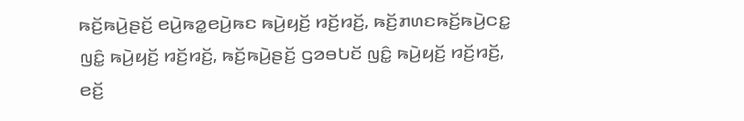ꤒꤢꤩ꤬ꤒꤣꤧ꤬ꤔꤢꤩ꤬ ꤕꤣꤧ꤬ꤒꤤ꤭ꤕꤣꤧ꤬ꤒꤢ ꤒꤣꤧ꤬ꤟꤢꤩ꤬ ꤙꤢꤩ꤬ꤙꤢꤩ꤬, ꤒꤢꤩ꤬ꤊꤛꤢꤒꤢꤩ꤬ꤒꤣꤧ꤬ꤍꤢ꤭ ꤜꤢꤨ꤭ ꤒꤣꤧ꤬ꤟꤢꤩ꤬ ꤙꤢꤩ꤬ꤙꤢꤩ꤬, ꤒꤢꤩ꤬ꤒꤣꤧ꤬ꤔꤢꤩ꤬ ꤞꤤꤋꤝꤢꤩ ꤜꤢꤨ꤭ ꤒꤣꤧ꤬ꤟꤢꤩ꤬ ꤙꤢꤩ꤬ꤙꤢꤩ꤬, ꤕꤢꤩ꤬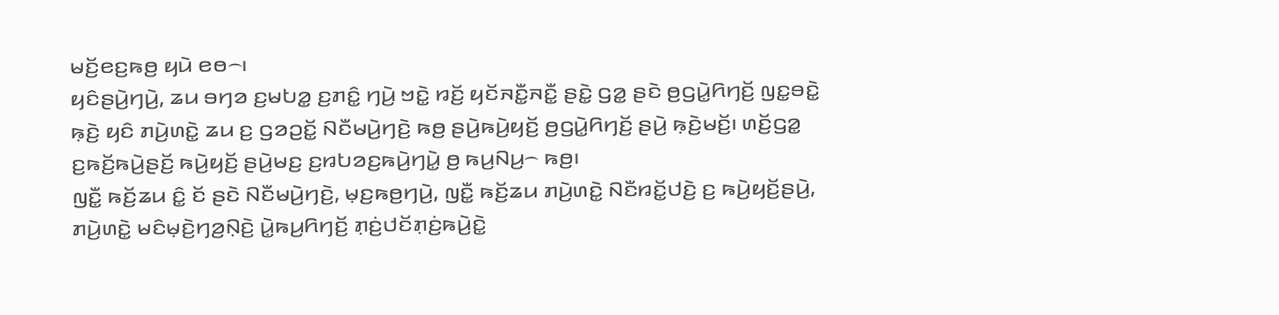ꤗꤢꤩ꤬ꤕꤢ꤬ꤒꤥ꤬ ꤟꤣꤧ ꤕꤥ꤮꤯
ꤟꤢꤨꤔꤣꤧ꤬ꤚꤣꤧ꤬, ꤘꤣ ꤋꤚꤤ ꤢ꤬ꤗꤝꤤ꤭ ꤢ꤬ꤊꤢꤨ꤭ ꤚꤣꤧ꤬ ꤠꤢꤧ꤭ ꤙꤢꤩ꤬ ꤟꤢꤩꤏꤢꤪ꤭ꤏꤢꤪ꤭ ꤔꤢꤧ꤭ ꤞꤤ꤭ ꤔꤢꤧ ꤥ꤬ꤞꤣꤧ꤭ꤖꤚꤢꤩ꤬ ꤜꤢ꤭ꤋꤢꤧ꤭ ꤒ꤫ꤢꤧ꤬ ꤟꤢꤨ ꤊꤣꤧ꤬ꤛꤢꤧ꤭ ꤘꤣ ꤢ꤬ ꤞꤤꤑꤢꤩ꤭ ꤡꤢꤪꤗꤣꤧ꤬ꤚꤢꤧ꤬ ꤒꤥ꤬ ꤔꤣꤧ꤬ꤒꤣꤧ꤬ꤟꤢꤩ꤬ ꤥ꤬ꤞꤣꤧ꤭ꤖꤚꤢꤩ꤬ ꤔꤣꤧ꤬ ꤒ꤫ꤢꤧ꤬ꤗꤢꤩ꤬꤯ ꤛꤢꤩ꤬ꤞꤤ꤭ ꤢ꤬ꤒꤢꤩ꤬ꤒꤣꤧ꤬ꤔꤢꤩ꤬ ꤒꤣꤧ꤬ꤟꤢꤩ꤬ ꤔꤣꤧ꤬ꤗꤢ꤬ ꤢ꤬ꤙꤝꤤꤢ꤬ꤒꤣꤧ꤬ꤚꤣꤧ꤭ ꤥ꤬ ꤒꤣ꤬ꤡꤣ꤬꤮ ꤒꤥ꤬꤯
ꤜꤢꤪ꤭ ꤒꤢꤩ꤬ꤘꤣ ꤢꤨ꤭ ꤢꤩ ꤔꤢꤧ ꤡꤢꤪꤗꤣꤧ꤬ꤚꤢꤧ꤬, ꤗ꤫ꤢ꤬ꤒꤥ꤬ꤚꤣꤧ꤬, ꤜꤢꤪ꤭ ꤒꤢꤩ꤬ꤘꤣ ꤊꤣꤧ꤬ꤛꤢꤧ꤭ ꤡꤢꤪꤙꤢꤩ꤭ꤓꤢꤧ꤬ ꤢ꤬ ꤒꤣꤧ꤬ꤟꤢꤩ꤬ꤔꤣꤧ꤬, ꤊꤣꤧ꤬ꤛꤢꤧ꤭ ꤗꤢꤨꤗ꤫ꤢꤧ꤬ꤚꤤ꤬ꤡ꤫ꤢꤧ꤬ ꤣꤧ꤭ꤒꤣ꤬ꤖꤚꤢꤩ꤬ ꤊ꤫ꤢꤦ꤬ꤓꤢꤩꤊ꤫ꤢꤦ꤬ꤒꤣꤧ꤬ꤢꤧ꤭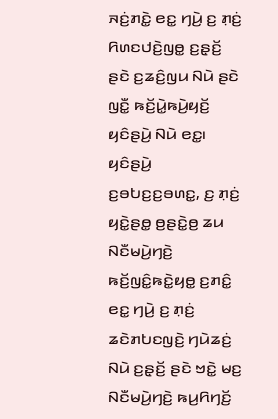ꤏꤢꤦ꤬ꤊꤢꤧ꤭ ꤕꤢ꤭ ꤚꤣꤧ꤬ ꤢ꤬ ꤊ꤫ꤢꤦ꤬ ꤖꤛꤢꤓꤢꤧ꤬ꤜꤥ꤭ ꤢ꤬ꤔ꤫ꤢꤩ꤬ ꤔꤢꤧ ꤢ꤬ꤘꤢꤨ꤬ꤜꤣ ꤡꤣꤧ ꤔꤢꤧ ꤜꤢꤪ꤭ ꤒꤢꤩ꤬ꤣꤧ꤭ꤒꤣꤧ꤬ꤟꤢꤩ꤬ ꤟꤢꤨꤔꤣꤧ꤬ ꤡꤣꤧ ꤕꤢ꤭꤯ ꤟꤢꤨꤔꤣꤧ꤬ ꤢ꤬ꤋꤝꤢ꤬ꤢ꤬ꤋꤛꤢ꤭, ꤢ꤬ ꤊ꤫ꤢꤦ꤬ ꤟꤢꤧ꤭ꤔꤥ꤭ ꤥ꤬ꤔꤢꤧ꤭ꤥ꤬ ꤘꤣ ꤡꤢꤪꤗꤣꤧ꤬ꤚꤢꤧ꤬ ꤒꤢꤩ꤬ꤜꤢꤨ꤭ꤒꤢꤧ꤭ꤟꤥ꤭ ꤢ꤬ꤊꤢꤨ꤭ ꤕꤢ꤭ ꤚꤣꤧ꤬ ꤢ꤬ ꤊ꤫ꤢꤦ꤬ ꤘꤢꤧꤊꤝꤢꤜꤢꤧ꤬ ꤚꤣꤧꤘꤢꤦ꤬ ꤡꤣꤧ ꤢ꤬ꤔ꤫ꤢꤩ꤬ ꤔꤢꤧ ꤠꤢꤧ꤭ ꤗꤢ꤬ ꤡꤢꤪꤗꤣꤧ꤬ꤚꤢꤧ꤬ ꤒꤣ꤬ꤖꤚꤢꤩ꤬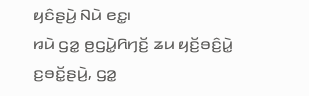ꤟꤢꤨꤔꤣꤧ꤬ ꤡꤣꤧ ꤕꤢ꤭꤯
ꤙꤣꤧ ꤞꤤ꤭ ꤥ꤬ꤞꤣꤧ꤭ꤖꤚꤢꤩ꤬ ꤘꤣ ꤟꤢꤩ꤬ꤋꤢꤨ꤬ꤣꤧ꤭ ꤢ꤬ꤋꤢꤩ꤭ꤔꤣꤧ꤬, ꤞꤤ꤭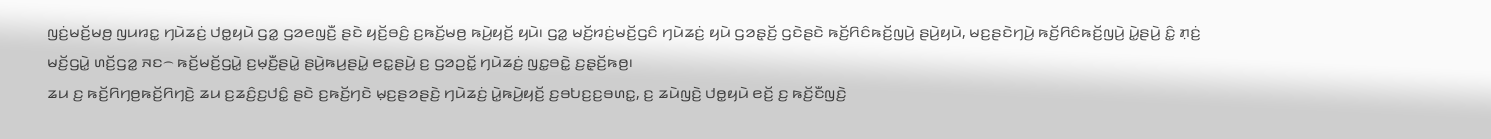ꤜꤢꤦ꤬ꤗꤢꤩ꤬ꤗꤥ꤬ ꤜꤣꤙꤢ꤭ ꤚꤣꤧꤘꤢꤦ꤬ ꤓꤥ꤭ꤟꤣꤧ ꤞꤤ꤭ ꤞꤤꤕꤜꤢꤪ꤬ ꤔꤢꤧ ꤟꤢꤩ꤬ꤋꤢꤨ꤬ ꤢ꤬ꤒꤢꤩ꤬ꤗꤥ꤬ ꤒꤣꤧ꤬ꤟꤢꤩ꤬ ꤟꤣꤧ꤯ ꤞꤤ꤭ ꤗꤢꤩ꤬ꤙꤢꤦ꤬ꤗꤢꤩ꤬ꤞꤢꤨ ꤚꤣꤧꤘꤢꤦ꤬ ꤟꤣꤧ ꤞꤤꤔ꤫ꤢꤩ꤬ ꤞꤢꤧꤔꤢꤧ ꤒꤢꤩ꤬ꤖꤢꤨꤒꤢꤩ꤬ꤜꤣꤧ꤬ ꤔꤣꤧ꤬ꤟꤣꤧ, ꤗꤢ꤬ꤔꤢꤧꤚꤣꤧ꤬ ꤒꤢꤩ꤬ꤖꤢꤨꤒꤢꤩ꤬ꤜꤣꤧ꤬ ꤣꤧ꤭ꤔꤣꤧ꤬ ꤢꤨ꤭ ꤊ꤫ꤢꤦ꤬ ꤗꤢꤩ꤬ꤞꤣꤧ꤭ ꤛꤢꤩ꤬ꤞꤤ꤭ ꤏꤢ꤮ ꤒꤢꤩ꤬ꤗꤢꤩ꤬ꤞꤣꤧ꤭ ꤢ꤬ꤗ꤫ꤢꤪ꤬ꤔꤣꤧ꤭ ꤔꤣꤧ꤬ꤒꤣ꤬ꤔꤣꤧ꤭ ꤕꤢ꤭ꤔꤣꤧ꤬ ꤢ꤬ ꤞꤤꤑꤢꤩ꤭ ꤚꤣꤧꤘꤢꤦ꤬ ꤜꤢ꤭ꤋꤢꤧ꤭ ꤢ꤬ꤔ꤫ꤢꤩ꤬ꤒꤥ꤬꤯
ꤘꤣ ꤢ꤬ ꤒꤢꤩ꤬ꤖꤚꤥ꤬ꤒꤢꤩ꤬ꤖꤚꤢꤧ꤬ ꤘꤣ ꤢ꤬ꤘꤢꤨ꤬ꤢ꤬ꤓꤢꤨ꤭ ꤔꤢꤧ ꤢ꤬ꤒꤢꤩ꤬ꤚꤢꤧ ꤗ꤫ꤢ꤬ꤔꤤꤔꤢꤧ꤬ ꤚꤣꤧꤘꤢꤦ꤬ ꤣꤧ꤭ꤒꤣꤧ꤬ꤟꤢꤩ꤬ ꤢ꤬ꤋꤝꤢ꤬ꤢ꤬ꤋꤛꤢ꤭, ꤢ꤬ ꤘꤣꤧꤜꤢꤧ꤬ ꤓꤥ꤭ꤟꤣꤧ ꤕꤢꤩ꤬ ꤢ꤬ ꤒꤢꤩ꤬ꤢꤪꤜꤢꤧ꤬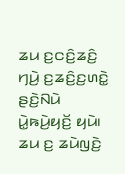ꤘꤣ ꤢ꤬ꤍꤢꤨ꤬ꤘꤢꤨ꤬ ꤚꤣꤧ꤬ ꤢ꤬ꤘꤢꤨ꤬ꤢ꤬ꤛꤢꤧ꤭ ꤔꤢꤧ꤬ꤡꤣꤧ ꤣꤧ꤭ꤒꤣꤧ꤬ꤟꤢꤩ꤬ ꤟꤣꤧ꤯ ꤘꤣ ꤢ꤬ ꤘꤣꤧꤜꤢꤧ꤬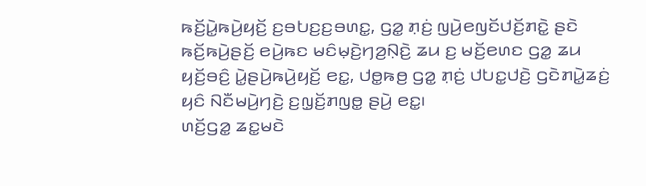ꤒꤢꤩ꤬ꤣꤧ꤭ꤒꤣꤧ꤬ꤟꤢꤩ꤬ ꤢ꤬ꤋꤝꤢ꤬ꤢ꤬ꤋꤛꤢ꤭, ꤞꤤ꤭ ꤊ꤫ꤢꤦ꤬ ꤜꤣꤧ꤬ꤕꤜꤢꤩꤓꤢꤩ꤬ꤊꤢꤧ꤭ ꤔꤢꤧ ꤒꤢꤩ꤬ꤒꤣꤧ꤬ꤔꤢꤩ꤬ ꤕꤣꤧ꤬ꤒꤢ ꤗꤢꤨꤗ꤫ꤢꤧ꤬ꤚꤤ꤬ꤡ꤫ꤢꤧ꤬ ꤘꤣ ꤢ꤬ ꤗꤢꤩ꤬ꤕꤛꤢ ꤞꤤ꤭ ꤘꤣ ꤟꤢꤩ꤬ꤋꤢꤨ꤬ ꤣꤧ꤭ꤔꤣꤧ꤬ꤒꤣꤧ꤬ꤟꤢꤩ꤬ ꤕꤢ꤭, ꤓꤥ꤭ꤒꤥ꤬ ꤞꤤ꤭ ꤊ꤫ꤢꤦ꤬ ꤓꤝꤢ꤭ꤓꤢꤧ꤬ ꤞꤢꤧꤊꤣꤧ꤭ꤘꤢꤦ꤬ ꤟꤢꤨ ꤡꤢꤪꤗꤣꤧ꤬ꤚꤢꤧ꤬ ꤢ꤬ꤜ꤫ꤢꤩ꤬ꤊꤜꤥ꤭ ꤔꤣꤧ꤬ ꤕꤢ꤭꤯
ꤛꤢꤩ꤬ꤞꤤ꤭ ꤘꤢ꤭ꤗꤢꤧ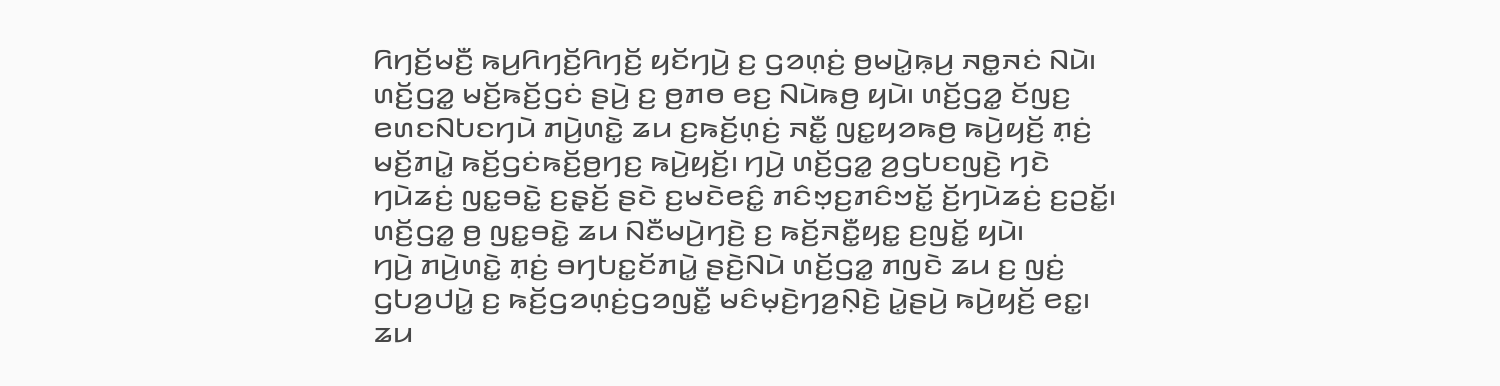ꤖꤚꤢꤩ꤬ꤗꤢꤪ꤬ ꤒꤣ꤬ꤖꤚꤢꤩ꤬ꤖꤚꤢꤩ꤬ ꤟꤢꤩꤚꤣꤧ꤬ ꤢ꤬ ꤞꤤꤛ꤫ꤢꤦ꤬ ꤥ꤬ꤗꤣꤧ꤭ꤒ꤫ꤣ꤬ ꤏꤥ꤭ꤏꤢꤦ ꤡꤣꤧ꤯ ꤛꤢꤩ꤬ꤞꤤ꤭ ꤗꤢꤩ꤬ꤒꤢꤩ꤬ꤞꤢꤦ ꤔꤣꤧ꤬ ꤢ꤬ ꤥ꤬ꤊꤥ ꤕꤢ꤬ ꤡꤣꤧꤒꤥ꤬ ꤟꤣꤧ꤯ ꤛꤢꤩ꤬ꤞꤤ꤭ ꤢꤩꤜꤢ꤬ ꤕꤛꤢꤡꤝꤢꤚꤣꤧ ꤊꤣꤧ꤬ꤛꤢꤧ꤭ ꤘꤣ ꤢ꤬ꤒꤢꤩ꤬ꤛ꤫ꤢꤦ꤬ ꤏꤢꤪ꤭ ꤜꤢ꤭ꤟꤤꤒꤥ꤬ ꤒꤣꤧ꤬ꤟꤢꤩ꤬ ꤊ꤫ꤢꤦ꤬ ꤗꤢꤩ꤬ꤊꤣꤧ꤭ ꤒꤢꤩ꤬ꤞꤢꤦꤒꤢꤩ꤬ꤥ꤬ꤚꤢ꤬ ꤒꤣꤧ꤬ꤟꤢꤩ꤬꤯ ꤚꤣꤧ꤬ ꤛꤢꤩ꤬ꤞꤤ꤭ ꤤ꤬ꤞꤝꤢꤜꤢꤧ꤬ ꤚꤢꤧ ꤚꤣꤧꤘꤢꤦ꤬ ꤜꤢ꤭ꤋꤢꤧ꤭ ꤢ꤬ꤔ꤫ꤢꤩ꤬ ꤔꤢꤧ ꤢ꤬ꤗꤢꤧꤕꤢꤨ꤭ ꤊꤢꤨꤠ꤫ꤢ꤬ꤊꤢꤨꤠꤢꤩ꤭ ꤢꤩ꤬ꤚꤣꤧꤘꤢꤦ꤬ ꤢ꤬ꤑꤢꤩ꤭꤯ ꤛꤢꤩ꤬ꤞꤤ꤭ ꤥ꤬ ꤜꤢ꤭ꤋꤢꤧ꤭ ꤘꤣ ꤡꤢꤪꤗꤣꤧ꤬ꤚꤢꤧ꤬ ꤢ꤬ ꤒꤢꤩ꤬ꤏꤢꤪ꤭ꤟꤢ꤭ ꤢ꤬ꤜꤢꤩ꤭ ꤟꤣꤧ꤯
ꤚꤣꤧ꤬ ꤊꤣꤧ꤬ꤛꤢꤧ꤭ ꤊ꤫ꤢꤦ꤬ ꤋꤚꤝꤢ꤭ꤢꤩꤊꤣꤧ꤭ ꤔꤢꤧ꤬ꤡꤣꤧ ꤛꤢꤩ꤬ꤞꤤ꤭ ꤊꤜꤢꤧ ꤘꤣ ꤢ꤬ ꤜꤢꤦ꤬ ꤞꤝꤤ꤬ꤓꤣꤧ꤭ ꤢ꤬ ꤒꤢꤩ꤬ꤞꤤꤛ꤫ꤢꤦ꤬ꤞꤤꤜꤢꤪ꤭ ꤗꤢꤨꤗ꤫ꤢꤧ꤬ꤚꤤ꤬ꤡ꤫ꤢꤧ꤬ ꤣꤧ꤭ꤔꤣꤧ꤬ ꤒꤣꤧ꤬ꤟꤢꤩ꤬ ꤕꤢ꤭꤯ ꤘꤣ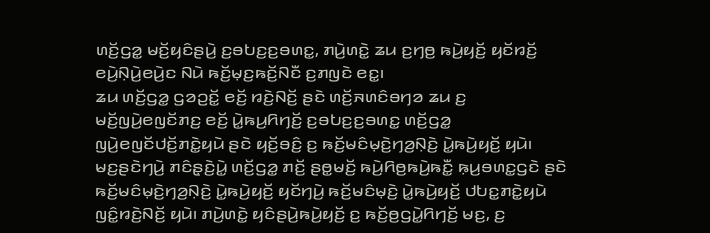ꤛꤢꤩ꤬ꤞꤤ꤭ ꤗꤢꤩ꤬ꤟꤢꤨꤔꤣꤧ꤬ ꤢ꤬ꤋꤝꤢ꤬ꤢ꤬ꤋꤛꤢ꤭, ꤊꤣꤧ꤬ꤛꤢꤧ꤭ ꤘꤣ ꤢ꤬ꤚꤥ꤬ ꤒꤣꤧ꤬ꤟꤢꤩ꤬ ꤟꤢꤩꤙꤢꤩ꤬ ꤕꤣꤧ꤬ꤡ꤫ꤣꤧ꤬ꤕꤣꤧ꤬ꤢ ꤡꤣꤧ ꤒꤢꤩ꤬ꤗ꤫ꤢ꤬ꤒꤢꤩ꤬ꤡꤢꤪ ꤢ꤬ꤊꤜꤢꤧ ꤕꤢ꤭꤯
ꤘꤣ ꤛꤢꤩ꤬ꤞꤤ꤭ ꤞꤤꤑꤢꤩ꤭ ꤕꤢꤩ꤬ ꤙꤢꤧ꤬ꤡꤢꤩ꤬ ꤔꤢꤧ ꤛꤢꤩ꤬ꤏꤛꤢꤨꤋꤚꤤ ꤘꤣ ꤢ꤬ ꤗꤢꤩ꤬ꤜꤣꤧ꤬ꤕꤜꤢꤩꤊꤢ꤬ ꤕꤢꤩ꤬ ꤣꤧ꤭ꤒꤣ꤬ꤖꤚꤢꤩ꤬ ꤢ꤬ꤋꤝꤢ꤬ꤢ꤬ꤋꤛꤢ꤭ ꤛꤢꤩ꤬ꤞꤤ꤭ ꤜꤣꤧ꤬ꤕꤜꤢꤩꤓꤢꤩ꤬ꤊꤢꤧ꤭ꤟꤣꤧ ꤔꤢꤧ ꤟꤢꤩ꤬ꤋꤢꤨ꤬ ꤢ꤬ ꤒꤢꤩ꤬ꤗꤢꤨꤗ꤫ꤢꤧ꤬ꤚꤤ꤬ꤡ꤫ꤢꤧ꤬ ꤣꤧ꤭ꤒꤣꤧ꤬ꤟꤢꤩ꤬ ꤟꤣꤧ꤯ ꤗꤢ꤬ꤔꤢꤧꤚꤣꤧ꤬ ꤊꤢꤨꤔ꤫ꤢꤧ꤬ꤣꤧ꤭ ꤛꤢꤩ꤬ꤞꤤ꤭ ꤊꤢꤩ꤬ ꤔꤥ꤭ꤗꤢꤩ꤬ ꤒꤣꤧ꤬ꤖꤥ꤬ꤒꤣꤧ꤬ꤒꤢꤪ꤭ ꤒ꤫ꤣ꤬ꤋꤛꤢ꤭ꤞꤢꤧ ꤔꤢꤧ ꤒꤢꤩ꤬ꤗꤢꤨꤗ꤫ꤢꤧ꤬ꤚꤤ꤬ꤡ꤫ꤢꤧ꤬ ꤣꤧ꤭ꤒꤣꤧ꤬ꤟꤢꤩ꤬ ꤟꤢꤩꤚꤣꤧ꤬ ꤒꤢꤩ꤬ꤗꤢꤨꤗ꤫ꤢꤧ꤬ ꤣꤧ꤭ꤒꤣꤧ꤬ꤟꤢꤩ꤬ ꤓꤝꤢ꤭ꤊꤢꤧ꤭ꤟꤣꤧ ꤜꤢꤨ꤭ꤙꤢꤧ꤬ꤡꤢꤩ꤬ ꤟꤣꤧ꤯ ꤊꤣꤧ꤬ꤛꤢꤧ꤭ ꤟꤢꤨꤔꤣꤧ꤬ꤒꤣꤧ꤬ꤟꤢꤩ꤬ ꤢ꤬ ꤒꤢꤩ꤬ꤥ꤬ꤞꤣꤧ꤭ꤖꤚꤢꤩ꤬ ꤗꤢ꤬, ꤢ꤬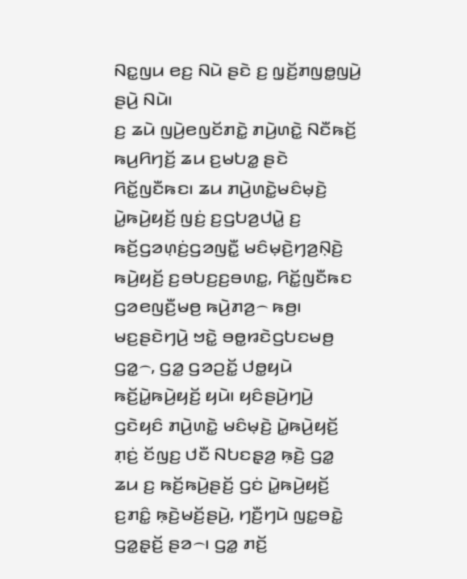ꤡꤢ꤭ꤜꤣ ꤕꤢ꤬ ꤡꤣꤧ ꤔꤢꤧ ꤢ꤬ ꤜ꤫ꤢꤩ꤬ꤊꤜꤥ꤭ꤜꤣꤧ꤬ ꤔꤣꤧ꤬ ꤡꤣꤧ꤯
ꤢ꤬ ꤘꤣꤧ ꤜꤣꤧ꤬ꤕꤜꤢꤩꤊꤢꤧ꤭ ꤊꤣꤧ꤬ꤛꤢꤧ꤭ ꤡꤢꤪꤒꤢꤩ꤬ ꤒꤣ꤬ꤖꤚꤢꤩ꤬ ꤘꤣ ꤢ꤬ꤗꤝꤤ꤭ ꤔꤢꤧ ꤖꤢꤩ꤭ꤜꤢꤪꤒꤢ꤯ ꤘꤣ ꤊꤣꤧ꤬ꤛꤢꤧ꤭ꤗꤢꤨꤗ꤫ꤢꤧ꤬ ꤣꤧ꤭ꤒꤣꤧ꤬ꤟꤢꤩ꤬ ꤜꤢꤦ꤬ ꤢ꤬ꤞꤝꤤ꤬ꤓꤣꤧ꤭ ꤢ꤬ ꤒꤢꤩ꤬ꤞꤤꤛ꤫ꤢꤦ꤬ꤞꤤꤜꤢꤪ꤭ ꤗꤢꤨꤗ꤫ꤢꤧ꤬ꤚꤤ꤬ꤡ꤫ꤢꤧ꤬ ꤒꤣꤧ꤬ꤟꤢꤩ꤬ ꤢ꤬ꤋꤝꤢ꤬ꤢ꤬ꤋꤛꤢ꤭, ꤖꤢꤩ꤭ꤜꤢꤪꤒꤢ ꤞꤤꤕꤜꤢꤪ꤬ꤗꤥ꤬ ꤒꤣꤧ꤬ꤊꤤ꤬꤮ ꤒꤥ꤬꤯
ꤗꤢ꤬ꤔꤢꤧꤚꤣꤧ꤬ ꤠꤢꤧ꤭ ꤋꤥ꤭ꤙꤢꤧꤞꤝꤢꤗꤥ꤬ ꤞꤤ꤭꤮, ꤞꤤ꤭ ꤞꤤꤑꤢꤩ꤭ ꤓꤥ꤭ꤟꤣꤧ ꤒꤢꤩ꤬ꤣꤧ꤭ꤒꤣꤧ꤬ꤟꤢꤩ꤬ ꤟꤣꤧ꤯ ꤟꤢꤨꤔꤣꤧ꤬ꤚꤣꤧ꤬ ꤞꤢꤧꤟꤢꤨ ꤊꤣꤧ꤬ꤛꤢꤧ꤭ ꤗꤢꤨꤗ꤫ꤢꤧ꤬ ꤣꤧ꤭ꤒꤣꤧ꤬ꤟꤢꤩ꤬ ꤊ꤫ꤢꤦ꤬ ꤢꤩꤜꤢ꤬ ꤓꤢꤪ ꤡꤝꤢꤔ꤫ꤤ꤬ ꤒ꤫ꤢꤧ꤬ ꤞꤤ꤭ ꤘꤣ ꤢ꤬ ꤒꤢꤩ꤬ꤒꤣꤧ꤬ꤔꤢꤩ꤬ ꤞꤢꤦ ꤣꤧ꤭ꤒꤣꤧ꤬ꤟꤢꤩ꤬ ꤢ꤬ꤊꤢꤨ꤭ ꤒ꤫ꤢꤧ꤬ꤗꤢꤩ꤬ꤔꤣꤧ꤬, ꤚꤢꤪ꤬ꤚꤣꤧ ꤜꤢ꤭ꤋꤢꤧ꤭ ꤞꤤ꤭ꤔ꤫ꤢꤩ꤬ ꤔꤤ꤮꤯ ꤞꤤ꤭ ꤊꤢꤩ꤬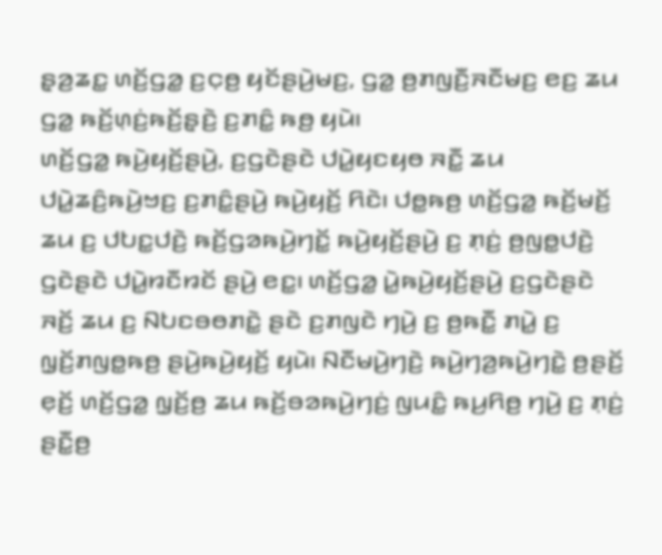ꤔ꤫ꤤ꤬ꤘꤢ꤭ ꤛꤢꤩ꤬ꤞꤤ꤭ ꤢ꤬ꤍ꤫ꤥ꤬ ꤟꤢꤩꤔꤣꤧ꤬ꤗꤢ꤬, ꤞꤤ꤭ ꤥ꤬ꤊꤜꤢꤪ꤬ꤏꤢꤪꤗꤢ꤬ ꤕꤢ꤬ ꤘꤣ ꤞꤤ꤭ ꤒꤢꤩ꤬ꤛ꤫ꤢꤦ꤬ꤒꤢꤩ꤬ꤔ꤫ꤢꤧ꤬ ꤢ꤬ꤊꤢꤨ꤭ ꤒꤥ꤬ ꤟꤣꤧ꤯
ꤛꤢꤩ꤬ꤞꤤ꤭ ꤒꤣꤧ꤬ꤟꤢꤩ꤬ꤔꤣꤧ꤬, ꤢ꤬ꤞꤢꤧꤔꤢꤧ ꤓꤣꤧ꤭ꤟꤢꤟꤥ ꤏꤢꤪ꤭ ꤘꤣ ꤓꤣꤧ꤭ꤘꤢꤨ꤬ꤒꤣꤧ꤬ꤠꤢ꤬ ꤢ꤬ꤊꤢꤨ꤭ꤔꤣꤧ꤬ ꤒꤣꤧ꤬ꤟꤢꤩ꤬ ꤖꤢꤧ꤯ ꤓꤥ꤭ꤒꤥ꤬ ꤛꤢꤩ꤬ꤞꤤ꤭ ꤒꤢꤩ꤬ꤗꤢꤩ꤬ ꤘꤣ ꤢ꤬ ꤓꤝꤢ꤭ꤓꤢꤧ꤬ ꤒꤢꤩ꤬ꤞꤤꤒꤣꤧ꤬ꤚꤢꤩ꤭ ꤒꤣꤧ꤬ꤟꤢꤩ꤬ꤔꤣꤧ꤬ ꤢ꤬ ꤊ꤫ꤢꤦ꤬ ꤥ꤬ꤜꤥ꤭ꤓꤢꤧ꤬ ꤞꤢꤧꤔꤢꤧ ꤓꤣꤧ꤭ꤙꤢꤪꤙꤢꤩ ꤔꤣꤧ꤬ ꤕꤢ꤭꤯ ꤛꤢꤩ꤬ꤞꤤ꤭ ꤣꤧ꤭ꤒꤣꤧ꤬ꤟꤢꤩ꤬ꤔꤣꤧ꤬ ꤢ꤬ꤞꤢꤧꤔꤢꤧ ꤏꤢꤩ꤬ ꤘꤣ ꤢ꤬ ꤡꤝꤢꤋꤥꤊꤢꤧ꤭ ꤔꤢꤧ ꤢ꤬ꤊꤜꤢꤧ ꤚꤣꤧ꤬ ꤢ꤬ ꤥ꤬ꤒꤢꤪ꤭ ꤊꤣꤧ꤭ ꤢ꤬ ꤜ꤫ꤢꤩ꤬ꤊꤜꤥ꤭ꤒꤥ꤬ ꤔꤣꤧ꤬ꤒꤣꤧ꤬ꤟꤢꤩ꤬ ꤟꤣꤧ꤯ ꤡꤢꤪꤗꤣꤧ꤬ꤚꤢꤧ꤬ ꤒꤣꤧ꤬ꤚꤤ꤬ꤒꤣꤧ꤬ꤚꤢꤧ꤭ ꤥ꤬ꤔꤢꤩ꤬ ꤕ꤫ꤢꤩ꤬ ꤛꤢꤩ꤬ꤞꤤ꤭ ꤜ꤫ꤢꤩ꤬ꤥ꤬ ꤘꤣ ꤒꤢꤩ꤬ꤋꤤꤒꤣꤧ꤬ꤚꤢꤦ꤬ ꤜꤣꤢꤨ꤭ ꤒꤣ꤬ꤖꤥ꤬ ꤚꤣꤧ꤬ ꤢ꤬ ꤊ꤫ꤢꤦ꤬ ꤔꤢꤪ꤭ꤥ꤬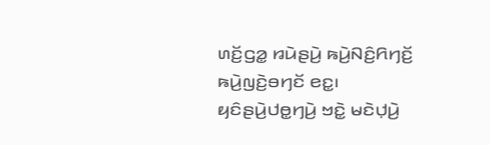ꤛꤢꤩ꤬ꤞꤤ꤭ ꤙꤣꤧꤔꤣꤧ꤬ ꤒꤣꤧ꤬ꤡꤢꤨ꤬ꤖꤚꤢꤩ꤬ ꤒꤣꤧ꤬ꤜꤢꤧ꤬ꤋꤚꤢꤩ ꤕꤢ꤭꤯
ꤟꤢꤨꤔꤣꤧ꤬ꤓꤥ꤭ꤚꤣꤧ꤬ ꤠꤢꤧ꤭ ꤗꤢꤧꤓ꤫ꤣꤧ꤬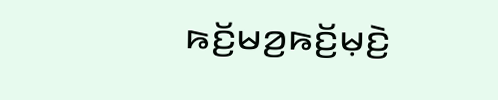ꤒꤢꤩ꤬ꤗꤤ꤬ꤒꤢꤩ꤬ꤗ꤫ꤢꤧ꤬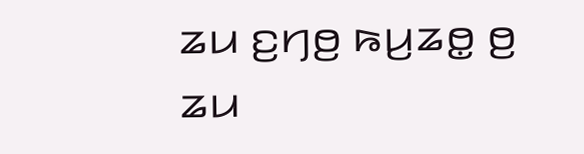ꤘꤣ ꤢ꤬ꤚꤥ꤬ ꤒꤣ꤬ꤘꤥ꤭ ꤥ꤬ ꤘꤣ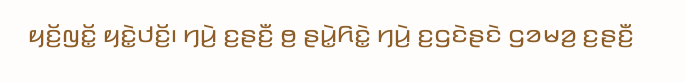ꤟꤢꤩ꤬ꤜꤢꤩ꤭ ꤟꤢꤧ꤭ꤓꤢꤩ꤬꤯ ꤚꤣꤧ꤬ ꤢ꤬ꤔꤢꤪ꤬ ꤥ꤬ ꤔꤣꤧ꤭ꤖꤢꤧ꤭ ꤚꤣꤧ꤬ ꤢ꤬ꤞꤢꤧꤔꤢꤧ ꤞꤤꤗꤤ꤬ ꤢ꤬ꤔꤢꤪ꤬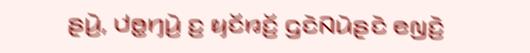ꤔꤣꤧ꤬, ꤓꤥ꤭ꤚꤣꤧ꤬ ꤢ꤬ ꤟꤢꤩꤙꤢꤩ꤬ ꤞꤢꤧꤡꤣꤧꤔꤢꤧ ꤕꤜꤢꤧ꤬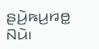ꤔꤣꤧ꤬ꤒꤣ꤬ꤙꤥ꤭ ꤡꤣꤧ꤯